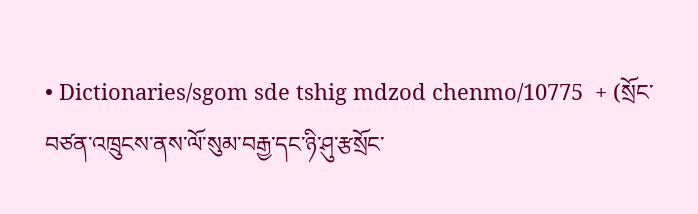• Dictionaries/sgom sde tshig mdzod chenmo/10775  + (སྲོང་བཙན་འཁྲུངས་ནས་ལོ་སུམ་བརྒྱ་དང་ཉི་ཤུ་རྩསྲོང་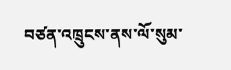བཙན་འཁྲུངས་ནས་ལོ་སུམ་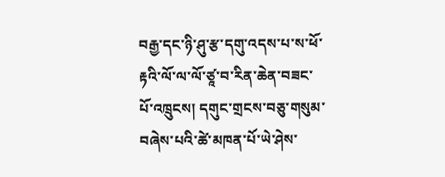བརྒྱ་དང་ཉི་ཤུ་རྩ་དགུ་འདས་པ་ས་ཕོ་རྟའི་ལོ་ལ་ལོ་ཙཱ་བ་རིན་ཆེན་བཟང་པོ་འཁྲུངས། དགུང་གྲངས་བཅུ་གསུམ་བཞེས་པའི་ཚེ་མཁན་པོ་ཡེ་ཤེས་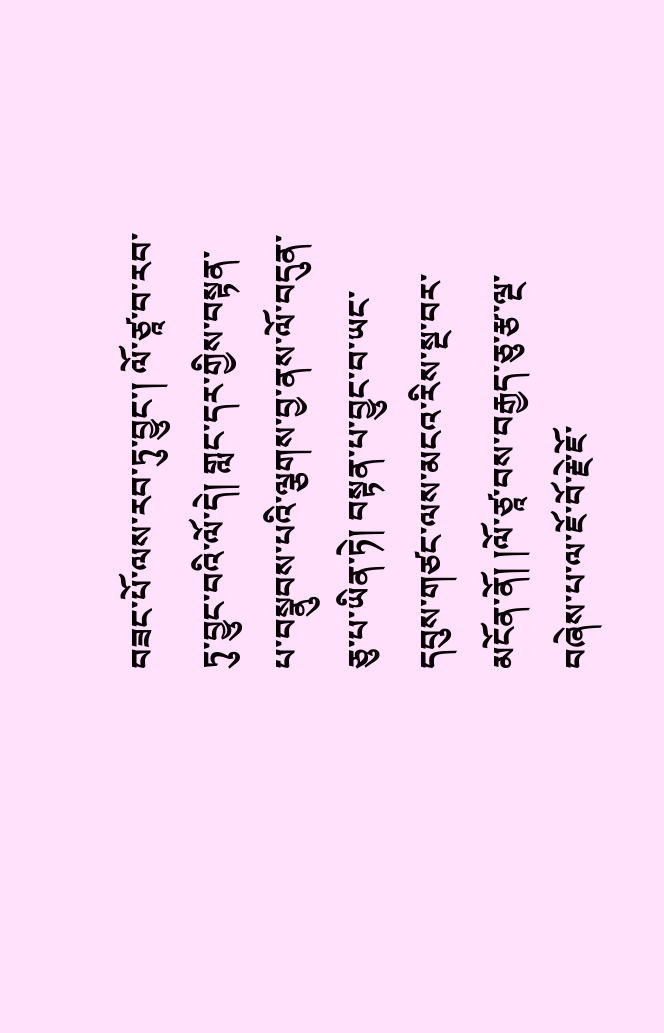བཟང་པོ་ལས་རབ་ཏུ་བྱུང་། ལོ་ཙཱ་བ་རབ་ཏུ་བྱུང་བའི་ལོ་དེ། གླང་དར་གྱིས་བསྟན་པ་བསྣུབས་པའི་ལྕགས་བྱ་ནས་ལོ་བདུན་ཅུ་པ་ཡིན་ཏེ། བསྟན་པ་བྱུང་བ་ཡང་དབུས་གཙང་ལས་མངའ་རིས་སྔ་བར་མངོན་ནོ། །ལོ་ཙཱ་བས་བརྒྱད་ཅུ་རྩ་ལྔ་བཞེས་པ་ལ་ཇོ་བོ་རྗེ་ཇོ་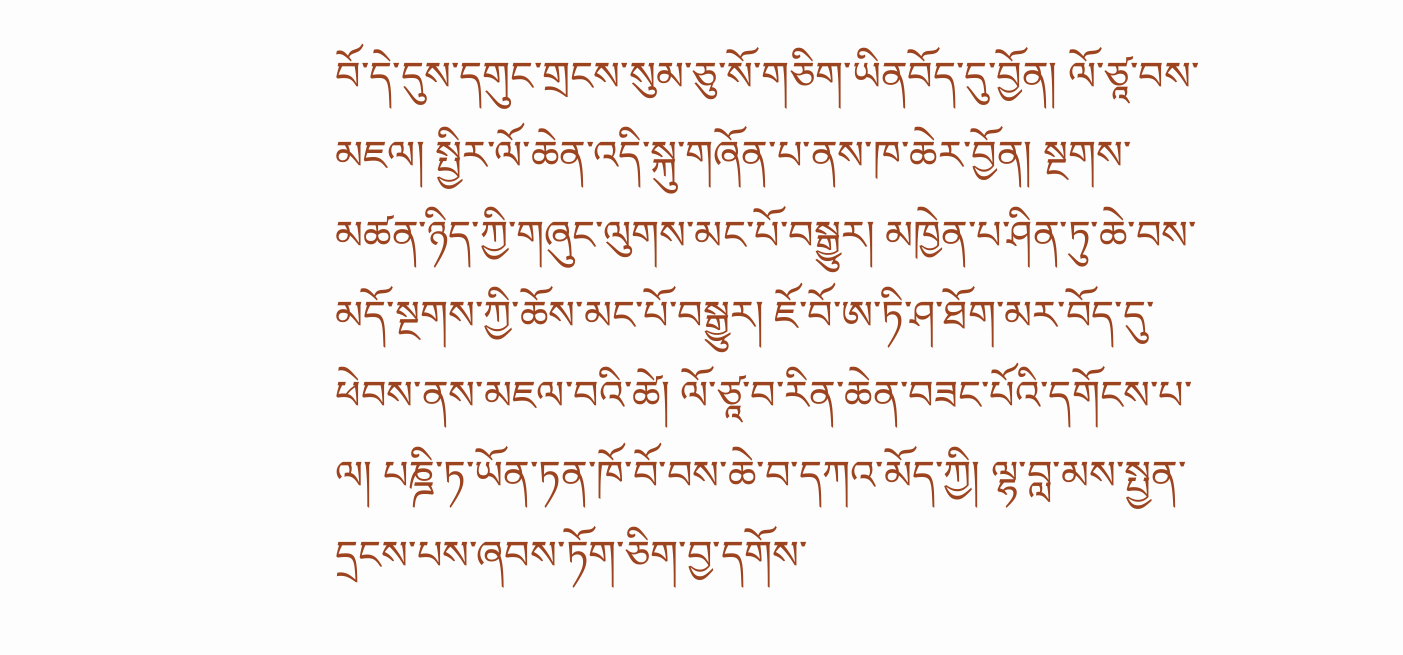བོ་དེ་དུས་དགུང་གྲངས་སུམ་ཅུ་སོ་གཅིག་ཡིནབོད་དུ་བྱོན། ལོ་ཙཱ་བས་མཇལ། སྤྱིར་ལོ་ཆེན་འདི་སྐུ་གཞོན་པ་ནས་ཁ་ཆེར་བྱོན། སྔགས་མཚན་ཉིད་ཀྱི་གཞུང་ལུགས་མང་པོ་བསྒྱུར། མཁྱེན་པ་ཤིན་ཏུ་ཆེ་བས་མདོ་སྔགས་ཀྱི་ཆོས་མང་པོ་བསྒྱུར། ཇོ་བོ་ཨ་ཏི་ཤ་ཐོག་མར་བོད་དུ་ཕེབས་ནས་མཇལ་བའི་ཚེ། ལོ་ཙཱ་བ་རིན་ཆེན་བཟང་པོའི་དགོངས་པ་ལ། པཎྜི་ཏ་ཡོན་ཏན་ཁོ་བོ་བས་ཆེ་བ་དཀའ་མོད་ཀྱི། ལྷ་བླ་མས་སྤྱན་དྲངས་པས་ཞབས་ཏོག་ཅིག་བྱ་དགོས་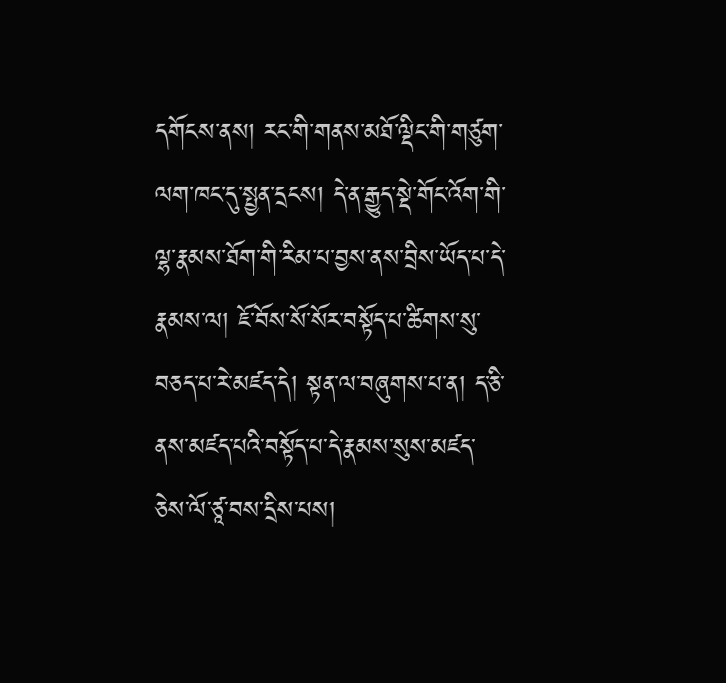དགོངས་ནས། རང་གི་གནས་མཐོ་ལྡིང་གི་གཙུག་ལག་ཁང་དུ་སྤྱན་དྲངས། དེ་ན་རྒྱུད་སྡེ་གོང་འོག་གི་ལྷ་རྣམས་ཐོག་གི་རིམ་པ་བྱས་ནས་བྲིས་ཡོད་པ་དེ་རྣམས་ལ། ཇོ་བོས་སོ་སོར་བསྟོད་པ་ཚིགས་སུ་བཅད་པ་རེ་མཛད་དེ། སྟན་ལ་བཞུགས་པ་ན། ད་ཅི་ནས་མཛད་པའི་བསྟོད་པ་དེ་རྣམས་སུས་མཛད་ཅེས་ལོ་ཙཱ་བས་དྲིས་པས།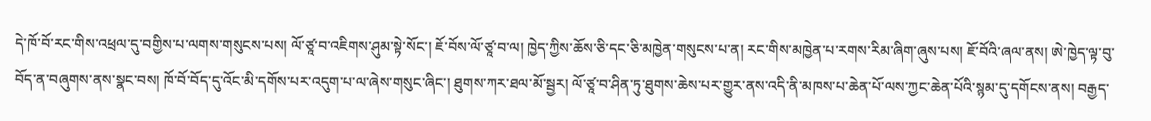དེ་ཁོ་བོ་རང་གིས་འཕྲལ་དུ་བགྱིས་པ་ལགས་གསུངས་པས། ལོ་ཙཱ་བ་འཇིགས་ཤུམ་སྟེ་སོང་། ཇོ་བོས་ལོ་ཙཱ་བ་ལ། ཁྱེད་ཀྱིས་ཆོས་ཅི་དང་ཅི་མཁྱེན་གསུངས་པ་ན། རང་གིས་མཁྱེན་པ་རགས་རིམ་ཞིག་ཞུས་པས། ཇོ་བོའི་ཞལ་ནས། ཨེ་ཁྱེད་ལྟ་བུ་བོད་ན་བཞུགས་ནས་སྣང་བས། ཁོ་བོ་བོད་དུ་འོང་མི་དགོས་པར་འདུག་པ་ལ་ཞེས་གསུང་ཞིང་། ཐུགས་ཀར་ཐལ་མོ་སྦྱར། ལོ་ཙཱ་བ་ཤིན་ཏུ་ཐུགས་ཆེས་པར་གྱུར་ནས་འདི་ནི་མཁས་པ་ཆེན་པོ་ལས་ཀྱང་ཆེན་པོའི་སྙམ་དུ་དགོངས་ནས། བརྒྱད་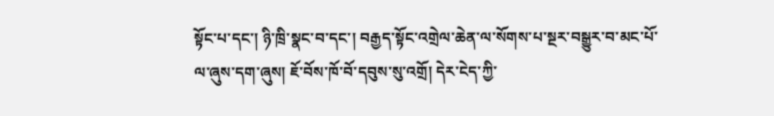སྟོང་པ་དང་། ཉི་ཁྲི་སྣང་བ་དང་། བརྒྱད་སྟོང་འགྲེལ་ཆེན་ལ་སོགས་པ་སྔར་བསྒྱུར་བ་མང་པོ་ལ་ཞུས་དག་ཞུས། ཇོ་བོས་ཁོ་བོ་དབུས་སུ་འགྲོ། དེར་ངེད་ཀྱི་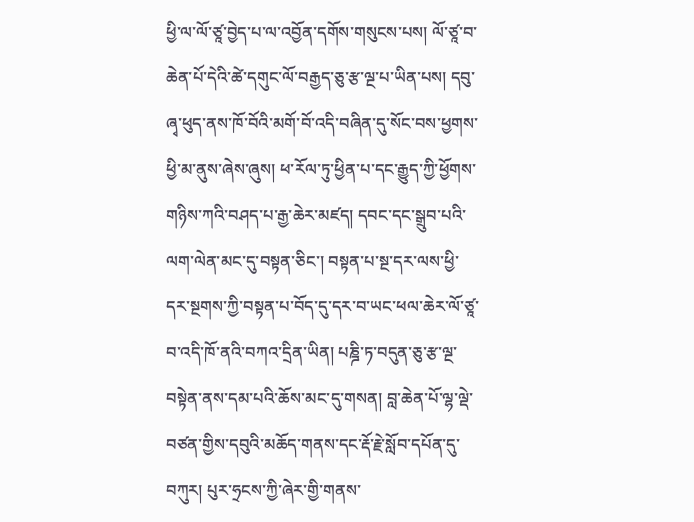ཕྱི་ལ་ལོ་ཙཱ་བྱེད་པ་ལ་འབྱོན་དགོས་གསུངས་པས། ལོ་ཙཱ་བ་ཆེན་པོ་དེའི་ཚེ་དགུང་ལོ་བརྒྱད་ཅུ་རྩ་ལྔ་པ་ཡིན་པས། དབུ་ཞྭ་ཕུད་ནས་ཁོ་བོའི་མགོ་བོ་འདི་བཞིན་དུ་སོང་བས་ཕྱགས་ཕྱི་མ་ནུས་ཞེས་ཞུས། ཕ་རོལ་ཏུ་ཕྱིན་པ་དང་རྒྱུད་ཀྱི་ཕྱོགས་གཉིས་ཀའི་བཤད་པ་རྒྱ་ཆེར་མཛད། དབང་དང་སྒྲུབ་པའི་ལག་ལེན་མང་དུ་བསྟན་ཅིང་། བསྟན་པ་སྔ་དར་ལས་ཕྱི་དར་སྔགས་ཀྱི་བསྟན་པ་བོད་དུ་དར་བ་ཡང་ཕལ་ཆེར་ལོ་ཙཱ་བ་འདི་ཁོ་ནའི་བཀའ་དྲིན་ཡིན། པཎྜི་ཏ་བདུན་ཅུ་རྩ་ལྔ་བསྟེན་ནས་དམ་པའི་ཆོས་མང་དུ་གསན། བླ་ཆེན་པོ་ལྷ་ལྡེ་བཙན་གྱིས་དབུའི་མཆོད་གནས་དང་རྡོ་རྗེ་སློབ་དཔོན་དུ་བཀུར། པུར་ཧྲངས་ཀྱི་ཞེར་གྱི་གནས་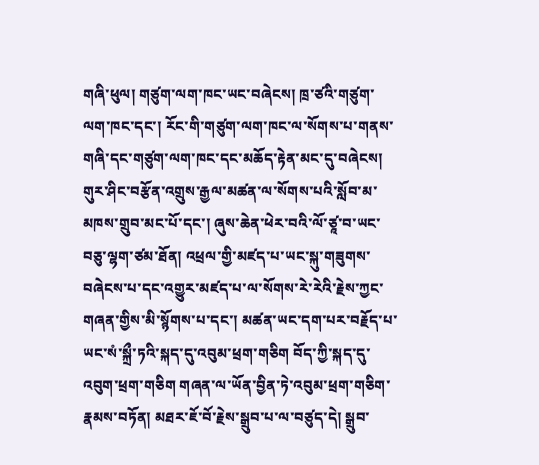གཞི་ཕུལ། གཙུག་ལག་ཁང་ཡང་བཞེངས། ཁྲ་ཙའི་གཙུག་ལག་ཁང་དང་། རོང་གི་གཙུག་ལག་ཁང་ལ་སོགས་པ་གནས་གཞི་དང་གཙུག་ལག་ཁང་དང་མཆོད་རྟེན་མང་དུ་བཞེངས། གུར་ཤིང་བརྩོན་འགྲུས་རྒྱལ་མཚན་ལ་སོགས་པའི་སློབ་མ་མཁས་གྲུབ་མང་པོ་དང་། ཞུས་ཆེན་ཕེར་བའི་ལོ་ཙཱ་བ་ཡང་བཅུ་ལྷག་ཙམ་ཐོན། འཕྲལ་གྱི་མཛད་པ་ཡང་སྐུ་གཟུགས་བཞེངས་པ་དང་འགྱུར་མཛད་པ་ལ་སོགས་རེ་རེའི་རྗེས་ཀྱང་གཞན་གྱིས་མི་སྙོགས་པ་དང་། མཚན་ཡང་དག་པར་བརྗོད་པ་ཡང་སཾ་སྐྲྀ་ཏའི་སྐད་དུ་འབུམ་ཕྲག་གཅིག བོད་ཀྱི་སྐད་དུ་འབུག་ཕྲག་གཅིག གཞན་ལ་ཡོན་བྱིན་ཏེ་འབུམ་ཕྲག་གཅིག་རྣམས་བཏོན། མཐར་ཇོ་བོ་རྗེས་སྒྲུབ་པ་ལ་བཙུད་དེ། སྒྲུབ་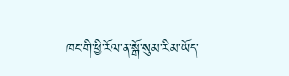ཁང་གི་ཕྱི་རོལ་ན་སྒོ་སུམ་རིམ་ཡོད་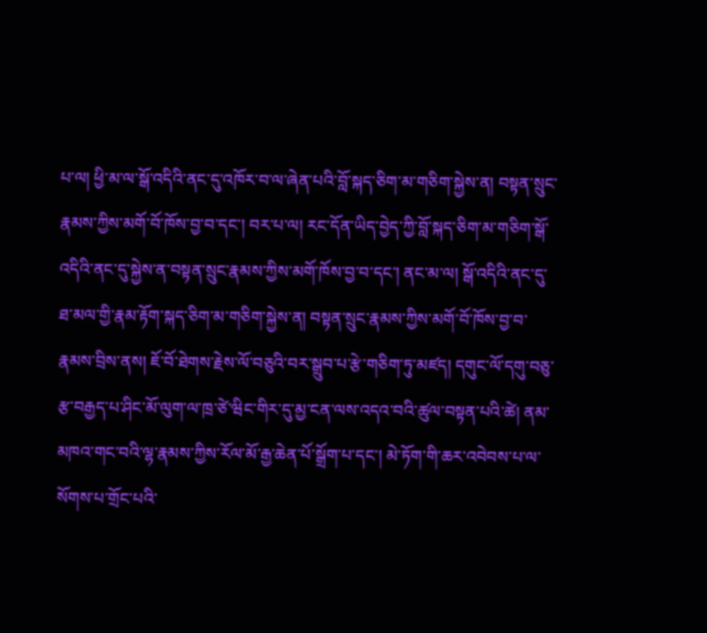པ་ལ། ཕྱི་མ་ལ་སྒོ་འདིའི་ནང་དུ་འཁོར་བ་ལ་ཞེན་པའི་བློ་སྐད་ཅིག་མ་གཅིག་སྐྱེས་ན། བསྟན་སྲུང་རྣམས་ཀྱིས་མགོ་བོ་ཁོས་བྱ་བ་དང་། བར་པ་ལ། རང་དོན་ཡིད་བྱེད་ཀྱི་བློ་སྐད་ཅིག་མ་གཅིག་སྒོ་འདིའི་ནང་དུ་སྐྱེས་ན་བསྟན་སྲུང་རྣམས་ཀྱིས་མགོ་ཁོས་བྱ་བ་དང་། ནང་མ་ལ། སྒོ་འདིའི་ནང་དུ་ཐ་མལ་གྱི་རྣམ་རྟོག་སྐད་ཅིག་མ་གཅིག་སྐྱེས་ན། བསྟན་སྲུང་རྣམས་ཀྱིས་མགོ་བོ་ཁོས་བྱ་བ་རྣམས་བྲིས་ནས། ཇོ་བོ་ཐེགས་རྗེས་ལོ་བཅུའི་བར་སྒྲུབ་པ་རྩེ་གཅིག་ཏུ་མཛད། དགུང་ལོ་དགུ་བཅུ་རྩ་བརྒྱད་པ་ཤིང་མོ་ལུག་ལ་ཁྲ་ཙེ་ཝིང་གིར་དུ་མྱ་ངན་ལས་འདའ་བའི་ཚུལ་བསྟན་པའི་ཚེ། ནམ་མཁའ་གང་བའི་ལྷ་རྣམས་ཀྱིས་རོལ་མོ་རྒྱ་ཆེན་པོ་སྒྲོག་པ་དང་། མེ་ཏོག་གི་ཆར་འབེབས་པ་ལ་སོགས་པ་གྲོང་པའི་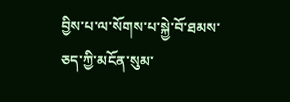བྱིས་པ་ལ་སོགས་པ་སྐྱེ་བོ་ཐམས་ཅད་ཀྱི་མངོན་སུམ་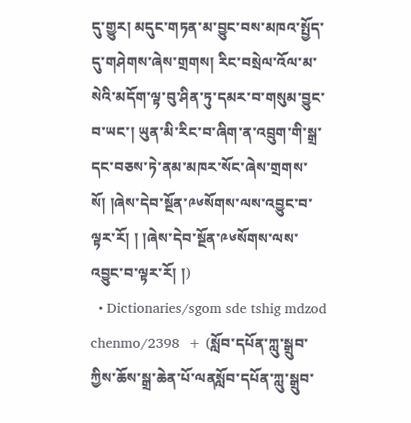དུ་གྱུར། མདུང་གཏན་མ་བྱུང་བས་མཁའ་སྤྱོད་དུ་གཤེགས་ཞེས་གྲགས། རིང་བསྲེལ་འོལ་མ་སེའི་མདོག་ལྟ་བུ་ཤིན་ཏུ་དམར་བ་གསུམ་བྱུང་བ་ཡང་། ཡུན་མི་རིང་བ་ཞིག་ན་འབྲུག་གི་སྒྲ་དང་བཅས་ཏེ་ནམ་མཁར་སོང་ཞེས་གྲགས་སོ། །ཞེས་དེབ་སྔོན་༩༦སོགས་ལས་འབྱུང་བ་ལྟར་རོ། ། །ཞེས་དེབ་སྔོན་༩༦སོགས་ལས་འབྱུང་བ་ལྟར་རོ། །)
  • Dictionaries/sgom sde tshig mdzod chenmo/2398  + (སློབ་དཔོན་ཀླུ་སྒྲུབ་ཀྱིས་ཆོས་སྒྲ་ཆེན་པོ་ལནསློབ་དཔོན་ཀླུ་སྒྲུབ་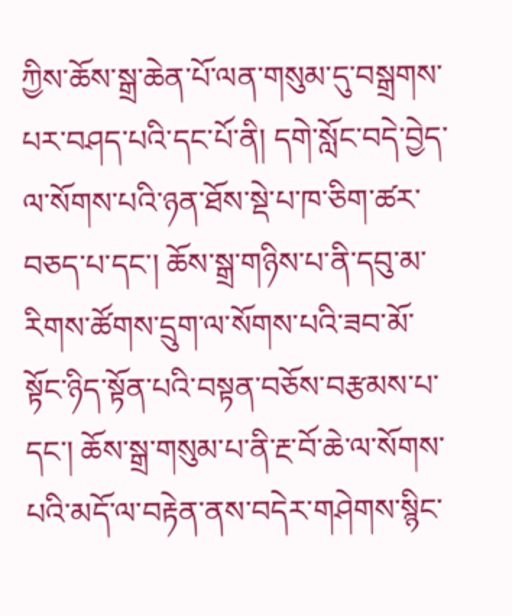ཀྱིས་ཆོས་སྒྲ་ཆེན་པོ་ལན་གསུམ་དུ་བསྒྲགས་པར་བཤད་པའི་དང་པོ་ནི། དགེ་སློང་བདེ་བྱེད་ལ་སོགས་པའི་ཉན་ཐོས་སྡེ་པ་ཁ་ཅིག་ཚར་བཅད་པ་དང་། ཆོས་སྒྲ་གཉིས་པ་ནི་དབུ་མ་རིགས་ཚོགས་དྲུག་ལ་སོགས་པའི་ཟབ་མོ་སྟོང་ཉིད་སྟོན་པའི་བསྟན་བཅོས་བརྩམས་པ་དང་། ཆོས་སྒྲ་གསུམ་པ་ནི་རྔ་བོ་ཆེ་ལ་སོགས་པའི་མདོ་ལ་བརྟེན་ནས་བདེར་གཤེགས་སྙིང་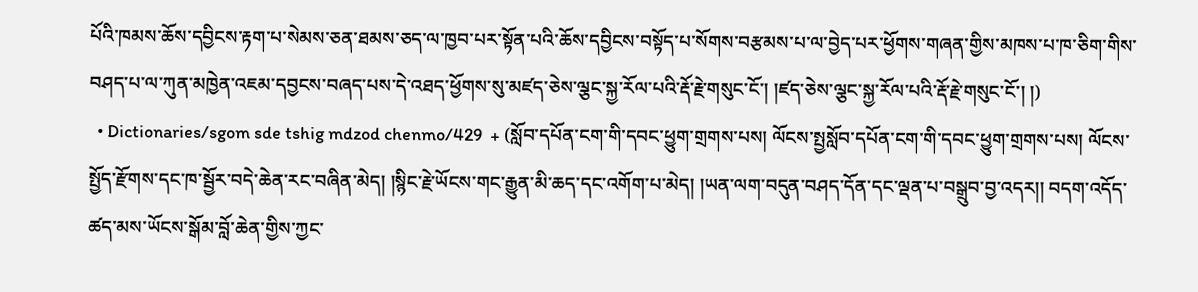པོའི་ཁམས་ཆོས་དབྱིངས་རྟག་པ་སེམས་ཅན་ཐམས་ཅད་ལ་ཁྱབ་པར་སྟོན་པའི་ཆོས་དབྱིངས་བསྟོད་པ་སོགས་བརྩམས་པ་ལ་བྱེད་པར་ཕྱོགས་གཞན་གྱིས་མཁས་པ་ཁ་ཅིག་གིས་བཤད་པ་ལ་ཀུན་མཁྱེན་འཇམ་དབྱངས་བཞད་པས་དེ་འཐད་ཕྱོགས་སུ་མཛད་ཅེས་ལྕང་སྐྱ་རོལ་པའི་རྡོ་རྗེ་གསུང་ངོ་། །ཛད་ཅེས་ལྕང་སྐྱ་རོལ་པའི་རྡོ་རྗེ་གསུང་ངོ་། །)
  • Dictionaries/sgom sde tshig mdzod chenmo/429  + (སློབ་དཔོན་ངག་གི་དབང་ཕྱུག་གྲགས་པས། ལོངས་སྤྱསློབ་དཔོན་ངག་གི་དབང་ཕྱུག་གྲགས་པས། ལོངས་སྤྱོད་རྫོགས་དང་ཁ་སྦྱོར་བདེ་ཆེན་རང་བཞིན་མེད། །སྙིང་རྗེ་ཡོངས་གང་རྒྱུན་མི་ཆད་དང་འགོག་པ་མེད། །ཡན་ལག་བདུན་བཤད་དོན་དང་ལྡན་པ་བསྒྲུབ་བྱ་འདར།། བདག་འདོད་ཚད་མས་ཡོངས་སྒོམ་བློ་ཆེན་གྱིས་ཀྱང་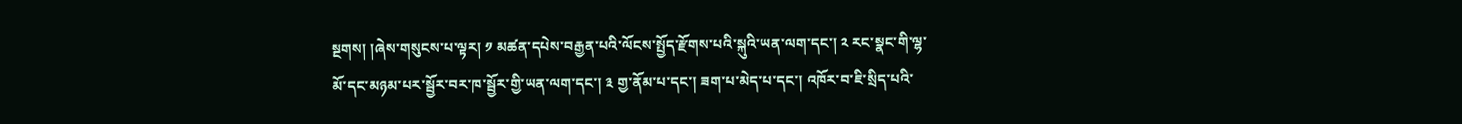སྔགས། །ཞེས་གསུངས་པ་ལྟར། ༡ མཚན་དཔེས་བརྒྱན་པའི་ལོངས་སྤྱོད་རྫོགས་པའི་སྐུའི་ཡན་ལག་དང་། ༢ རང་སྣང་གི་ལྷ་མོ་དང་མཉམ་པར་སྦྱོར་བར་ཁ་སྦྱོར་གྱི་ཡན་ལག་དང་། ༣ གྱ་ནོམ་པ་དང་། ཟག་པ་མེད་པ་དང་། འཁོར་བ་ཇི་སྲིད་པའི་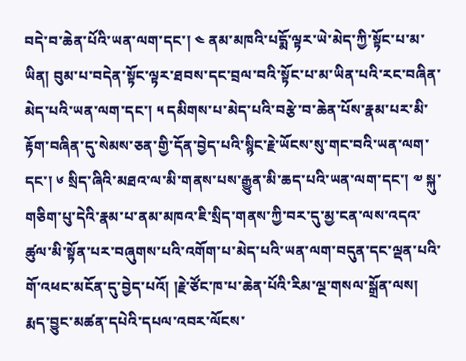བདེ་བ་ཆེན་པོའི་ཡན་ལག་དང་། ༤ ནམ་མཁའི་པདྨོ་ལྟར་ཡེ་མེད་ཀྱི་སྟོང་པ་མ་ཡིན། བུམ་པ་བདེན་སྟོང་ལྟར་ཐབས་དང་བྲལ་བའི་སྟོང་པ་མ་ཡིན་པའི་རང་བཞིན་མེད་པའི་ཡན་ལག་དང་། ༥ དམིགས་པ་མེད་པའི་བརྩེ་བ་ཆེན་པོས་རྣམ་པར་མི་རྟོག་བཞིན་དུ་སེམས་ཅན་གྱི་དོན་བྱེད་པའི་སྙིང་རྗེ་ཡོངས་སུ་གང་བའི་ཡན་ལག་དང་། ༦ སྲིད་ཞིའི་མཐའ་ལ་མི་གནས་པས་རྒྱུན་མི་ཆད་པའི་ཡན་ལག་དང་། ༧ སྐུ་གཅིག་པུ་དེའི་རྣམ་པ་ནམ་མཁའ་ཇི་སྲིད་གནས་ཀྱི་བར་དུ་མྱ་ངན་ལས་འདའ་ཚུལ་མི་སྟོན་པར་བཞུགས་པའི་འགོག་པ་མེད་པའི་ཡན་ལག་བདུན་དང་ལྡན་པའི་གོ་འཕང་མངོན་དུ་བྱེད་པའོ། །རྗེ་ཙོང་ཁ་པ་ཆེན་པོའི་རིམ་ལྔ་གསལ་སྒྲོན་ལས། རྨད་བྱུང་མཚན་དཔེའི་དཔལ་འབར་ལོངས་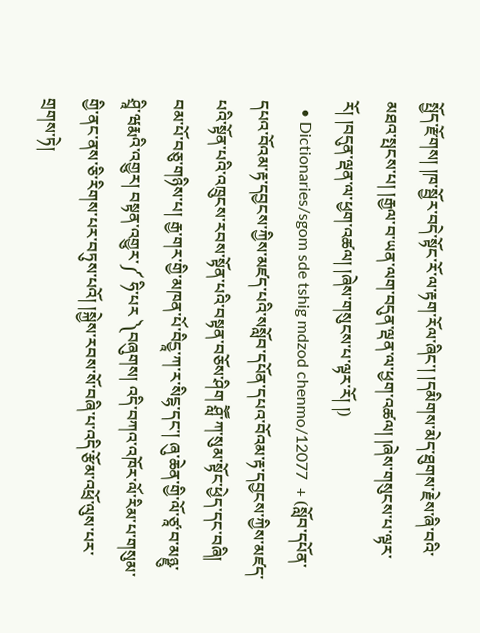སྤྱོད་རྫོགས། །ཁ་སྦྱོར་བདེ་སྟོང་རོ་ལ་རྟག་རོལ་ཞིང་། །དམིགས་མེད་ཐུགས་རྗེས་ཞི་བའི་མཐའ་སྤངས་པ། །རྒྱལ་བ་ཡན་ལག་བདུན་ལྡན་ལ་ཕྱག་འཚལ། །ཞེས་གསུངས་པ་ལྟར་རོ། །བདུན་ལྡན་ལ་ཕྱག་འཚལ། །ཞེས་གསུངས་པ་ལྟར་རོ། །)
  • Dictionaries/sgom sde tshig mdzod chenmo/12077  + (སློབ་དཔོན་དཔའ་བོའམ་རྟ་དབྱངས་ཀྱིས་མཛད་པའི་སསློབ་དཔོན་དཔའ་བོའམ་རྟ་དབྱངས་ཀྱིས་མཛད་པའི་སྟོན་པའི་འཁྲུངས་རབས་སྟོན་པའི་བསྟན་བཅོས་ཤིག ཤླཽ་ཀ་སུམ་སྟོང་ཕྱེད་དང་བཞི། བམ་པོ་བཅུ་གཉིས་པ། རྒྱ་གར་གྱི་མཁན་པོ་བིདྱཱ་ཀ་ར་སིངྷ་དང་། ཞུ་ཆེན་གྱི་ལོ་ཙཱ་བ་མཉྫུ་ཤྲཱི་ཝརྨའི་འགྱུར། བསྟན་འགྱུར་༼ ཧི་པར ༽བཞུགས། འདི་བཀའ་འཁོར་ལོ་རིམ་པ་གསུམ་གྱི་ནང་ནས་ཅི་རིགས་པར་བཏུས་པའོ། །སྐྱེས་རབས་སོ་བཞི་པ་འདི་རྩོམ་འཕྲོ་ལུས་པར་གྲགས་ཏེ།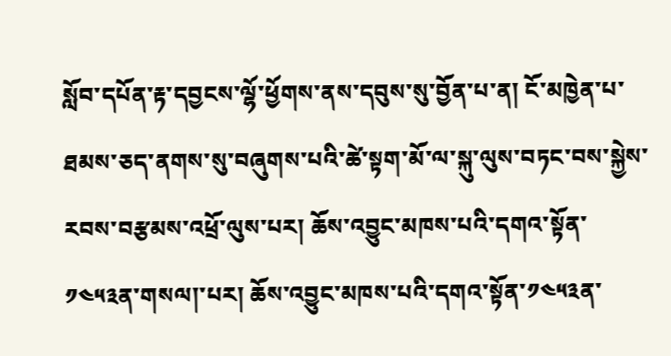སློབ་དཔོན་རྟ་དབྱངས་ལྷོ་ཕྱོགས་ནས་དབུས་སུ་བྱོན་པ་ན། ངོ་མཁྱེན་པ་ཐམས་ཅད་ནགས་སུ་བཞུགས་པའི་ཚེ་སྟག་མོ་ལ་སྐུ་ལུས་བཏང་བས་སྐྱེས་རབས་བརྩམས་འཕྲོ་ལུས་པར། ཆོས་འབྱུང་མཁས་པའི་དགའ་སྟོན་༡༤༥༣ན་གསལ།་པར། ཆོས་འབྱུང་མཁས་པའི་དགའ་སྟོན་༡༤༥༣ན་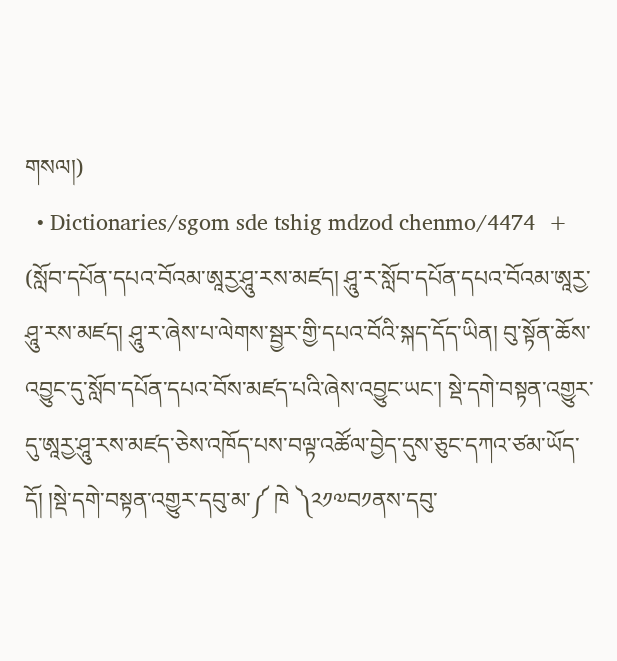གསལ།)
  • Dictionaries/sgom sde tshig mdzod chenmo/4474  + (སློབ་དཔོན་དཔའ་བོའམ་ཨཱརྱ་ཤཱུ་རས་མཛད། ཤཱུ་ར་སློབ་དཔོན་དཔའ་བོའམ་ཨཱརྱ་ཤཱུ་རས་མཛད། ཤཱུ་ར་ཞེས་པ་ལེགས་སྦྱར་གྱི་དཔའ་བོའི་སྐད་དོད་ཡིན། བུ་སྟོན་ཆོས་འབྱུང་དུ་སློབ་དཔོན་དཔའ་བོས་མཛད་པའི་ཞེས་འབྱུང་ཡང་། སྡེ་དགེ་བསྟན་འགྱུར་དུ་ཨཱརྱ་ཤཱུ་རས་མཛད་ཅེས་འཁོད་པས་བལྟ་འཚོལ་བྱེད་དུས་ཅུང་དཀའ་ཙམ་ཡོད་དོ། །སྡེ་དགེ་བསྟན་འགྱུར་དབུ་མ་༼ ཁེ ༽༢༡༧བ༡ནས་དབུ་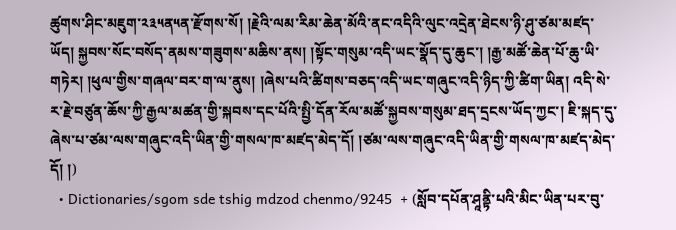ཚུགས་ཤིང་མཇུག་༢༣༥ན༥ན་རྫོགས་སོ། །རྗེའི་ལམ་རིམ་ཆེན་མོའི་ནང་འདིའི་ལུང་འདྲེན་ཐེངས་ཉི་ཤུ་ཙམ་མཛད་ཡོད། སྐྱབས་སོང་བསོད་ནམས་གཟུགས་མཆིས་ནས། །སྟོང་གསུམ་འདི་ཡང་སྣོད་དུ་ཆུང་། །རྒྱ་མཚོ་ཆེན་པོ་ཆུ་ཡི་གཏེར། །ཕུལ་གྱིས་གཞལ་བར་ག་ལ་ནུས། །ཞེས་པའི་ཚིགས་བཅད་འདི་ཡང་གཞུང་འདི་ཉིད་ཀྱི་ཚིག་ཡིན། འདི་སེ་ར་རྗེ་བཙུན་ཆོས་ཀྱི་རྒྱལ་མཚན་གྱི་སྐབས་དང་པོའི་སྤྱི་དོན་རོལ་མཚོ་སྐྱབས་གསུམ་ཐད་དྲངས་ཡོད་ཀྱང་། ཇི་སྐད་དུ་ཞེས་པ་ཙམ་ལས་གཞུང་འདི་ཡིན་གྱི་གསལ་ཁ་མཛད་མེད་དོ། །ཙམ་ལས་གཞུང་འདི་ཡིན་གྱི་གསལ་ཁ་མཛད་མེད་དོ། །)
  • Dictionaries/sgom sde tshig mdzod chenmo/9245  + (སློབ་དཔོན་ཤཱནྟི་པའི་མིང་ཡིན་པར་བུ་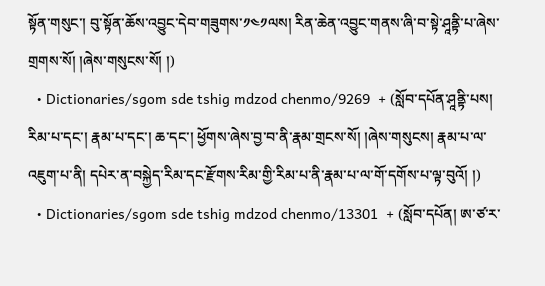སྟོན་གསུང་། བུ་སྟོན་ཆོས་འབྱུང་དེབ་གཟུགས་༡༤༡ལས། རིན་ཆེན་འབྱུང་གནས་ཞི་བ་སྟེ་ཤཱནྟི་པ་ཞེས་གྲགས་སོ། །ཞེས་གསུངས་སོ། །)
  • Dictionaries/sgom sde tshig mdzod chenmo/9269  + (སློབ་དཔོན་ཤཱནྟི་པས། རིམ་པ་དང་། རྣམ་པ་དང་། ཆ་དང་། ཕྱོགས་ཞེས་བྱ་བ་ནི་རྣམ་གྲངས་སོ། །ཞེས་གསུངས། རྣམ་པ་ལ་འཇུག་པ་ནི། དཔེར་ན་བསྐྱེད་རིམ་དང་རྫོགས་རིམ་གྱི་རིམ་པ་ནི་རྣམ་པ་ལ་གོ་དགོས་པ་ལྟ་བུའོ། །)
  • Dictionaries/sgom sde tshig mdzod chenmo/13301  + (སློབ་དཔོན། ཨ་ཙ་ར་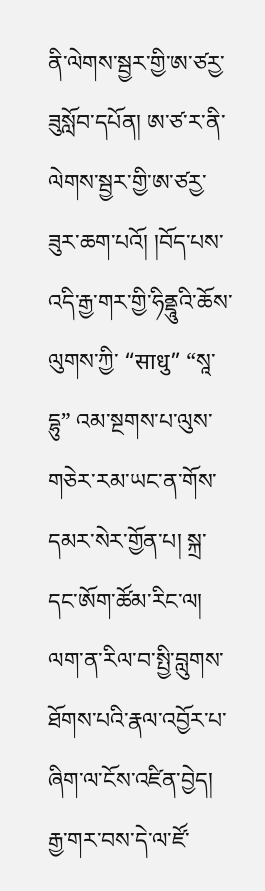ནི་ལེགས་སྦྱར་གྱི་ཨ་ཙརྱ་ཟུསློབ་དཔོན། ཨ་ཙ་ར་ནི་ལེགས་སྦྱར་གྱི་ཨ་ཙརྱ་ཟུར་ཆག་པའོ། །བོད་པས་འདི་རྒྱ་གར་གྱི་ཧིནྡཱུའི་ཆོས་ལུགས་ཀྱི་ “साधु” “སཱ་དྷུ” འམ་སྔགས་པ་ལུས་གཅེར་རམ་ཡང་ན་གོས་དམར་སེར་གྱོན་པ། སྐྲ་དང་ཨོག་ཚོམ་རིང་ལ། ལག་ན་རིལ་བ་སྤྱི་བླུགས་ཐོགས་པའི་རྣལ་འབྱོར་པ་ཞིག་ལ་ངོས་འཛིན་བྱེད། རྒྱ་གར་བས་དེ་ལ་ཛོ་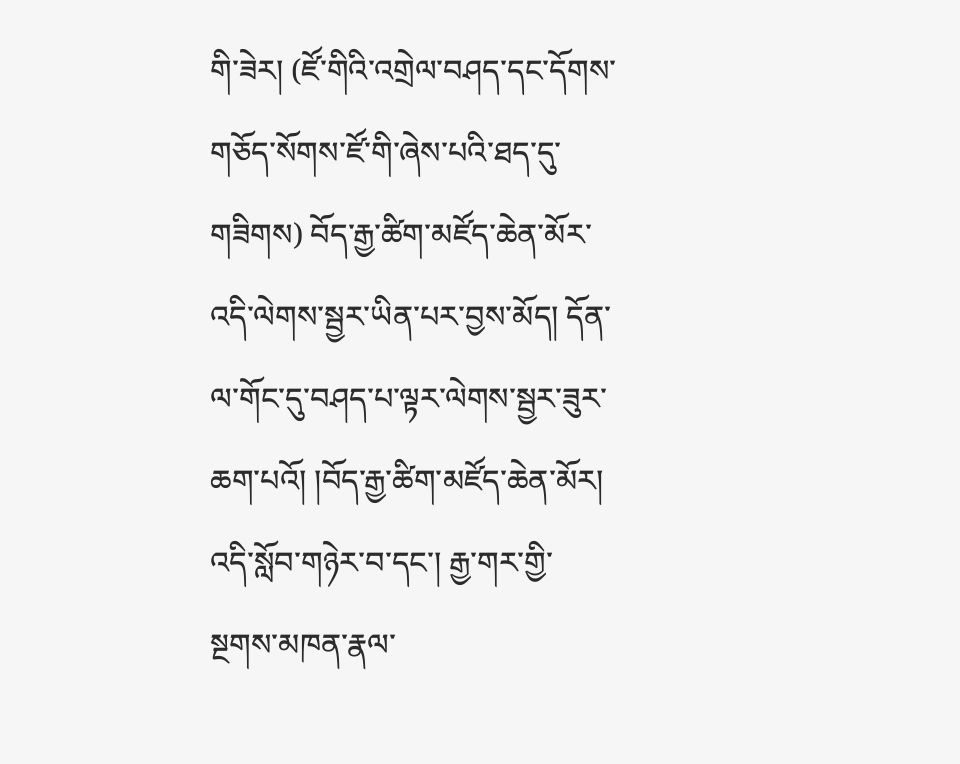གི་ཟེར། (ཛོ་གིའི་འགྲེལ་བཤད་དང་དོགས་གཅོད་སོགས་ཛོ་གི་ཞེས་པའི་ཐད་དུ་གཟིགས) བོད་རྒྱ་ཚིག་མཛོད་ཆེན་མོར་འདི་ལེགས་སྦྱར་ཡིན་པར་བྱས་མོད། དོན་ལ་གོང་དུ་བཤད་པ་ལྟར་ལེགས་སྦྱར་ཟུར་ཆག་པའོ། །བོད་རྒྱ་ཚིག་མཛོད་ཆེན་མོར། འདི་སློབ་གཉེར་བ་དང་། རྒྱ་གར་གྱི་སྔགས་མཁན་རྣལ་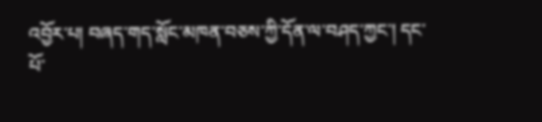འབྱོར་པ། བཞད་གད་སློང་མཁན་བཅས་ཀྱི་དོན་ལ་བཤད་ཀྱང་། དང་པོ་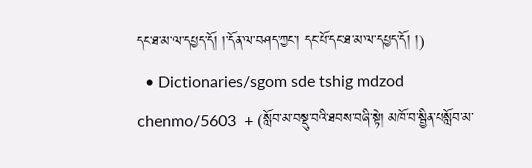དང་ཐ་མ་ལ་དཔྱད་དོ། །་དོན་ལ་བཤད་ཀྱང་། དང་པོ་དང་ཐ་མ་ལ་དཔྱད་དོ། །)
  • Dictionaries/sgom sde tshig mdzod chenmo/5603  + (སློབ་མ་བསྡུ་བའི་ཐབས་བཞི་སྟེ། མཁོ་བ་སྦྱིན་པསློབ་མ་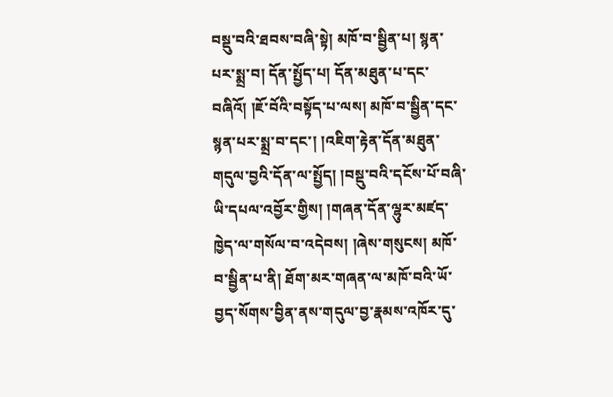བསྡུ་བའི་ཐབས་བཞི་སྟེ། མཁོ་བ་སྦྱིན་པ། སྙན་པར་སྨྲ་བ། དོན་སྤྱོད་པ། དོན་མཐུན་པ་དང་བཞིའོ། །ཇོ་བོའི་བསྟོད་པ་ལས། མཁོ་བ་སྦྱིན་དང་སྙན་པར་སྨྲ་བ་དང་། །འཇིག་རྟེན་དོན་མཐུན་གདུལ་བྱའི་དོན་ལ་སྤྱོད། །བསྡུ་བའི་དངོས་པོ་བཞི་ཡི་དཔལ་འབྱོར་གྱིས། །གཞན་དོན་ལྷུར་མཛད་ཁྱེད་ལ་གསོལ་བ་འདེབས། །ཞེས་གསུངས། མཁོ་བ་སྦྱིན་པ་ནི། ཐོག་མར་གཞན་ལ་མཁོ་བའི་ཡོ་བྱད་སོགས་བྱིན་ནས་གདུལ་བྱ་རྣམས་འཁོར་དུ་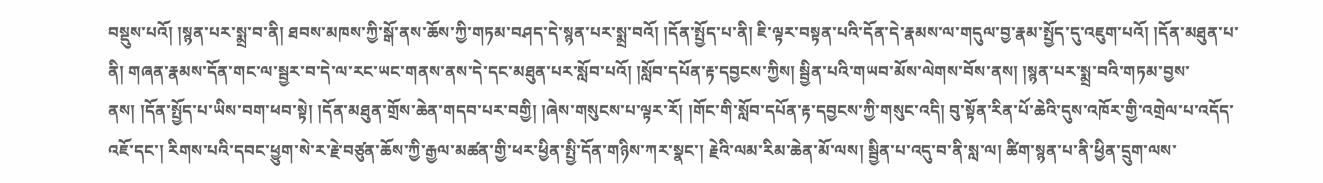བསྡུས་པའོ། །སྙན་པར་སྨྲ་བ་ནི། ཐབས་མཁས་ཀྱི་སྒོ་ནས་ཆོས་ཀྱི་གཏམ་བཤད་དེ་སྙན་པར་སྨྲ་བའོ། །དོན་སྤྱོད་པ་ནི། ཇི་ལྟར་བསྟན་པའི་དོན་དེ་རྣམས་ལ་གདུལ་བྱ་རྣམ་སྤྱོད་དུ་འཇུག་པའོ། །དོན་མཐུན་པ་ནི། གཞན་རྣམས་དོན་གང་ལ་སྦྱར་བ་དེ་ལ་རང་ཡང་གནས་ནས་དེ་དང་མཐུན་པར་སློབ་པའོ། །སློབ་དཔོན་རྟ་དབྱངས་ཀྱིས། སྦྱིན་པའི་གཡབ་མོས་ལེགས་བོས་ནས། །སྙན་པར་སྨྲ་བའི་གཏམ་བྱས་ནས། །དོན་སྤྱོད་པ་ཡིས་བག་ཕབ་སྟེ། །དོན་མཐུན་གྲོས་ཆེན་གདབ་པར་བགྱི། །ཞེས་གསུངས་པ་ལྟར་རོ། །གོང་གི་སློབ་དཔོན་རྟ་དབྱངས་ཀྱི་གསུང་འདི། བུ་སྟོན་རིན་པོ་ཆེའི་དུས་འཁོར་གྱི་འགྲེལ་པ་འདོད་འཇོ་དང་། རིགས་པའི་དབང་ཕྱུག་སེ་ར་རྗེ་བཙུན་ཆོས་ཀྱི་རྒྱལ་མཚན་གྱི་ཕར་ཕྱིན་སྤྱི་དོན་གཉིས་ཀར་སྣང་། རྗེའི་ལམ་རིམ་ཆེན་མོ་ལས། སྦྱིན་པ་འདུ་བ་ནི་སླ་ལ། ཚིག་སྙན་པ་ནི་ཕྱིན་དྲུག་ལས་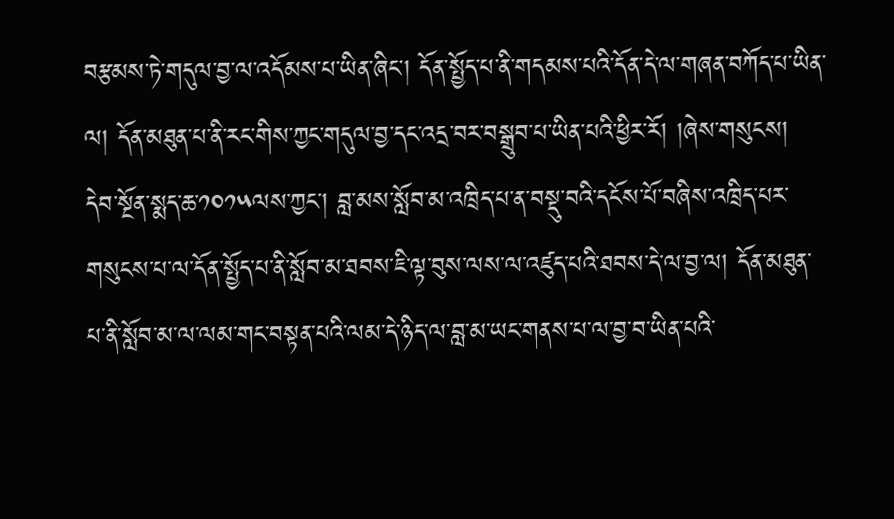བརྩམས་ཏེ་གདུལ་བྱ་ལ་འདོམས་པ་ཡིན་ཞིང་། དོན་སྤྱོད་པ་ནི་གདམས་པའི་དོན་དེ་ལ་གཞན་བཀོད་པ་ཡིན་ལ། དོན་མཐུན་པ་ནི་རང་གིས་ཀྱང་གདུལ་བྱ་དང་འདྲ་བར་བསྒྲུབ་པ་ཡིན་པའི་ཕྱིར་རོ། །ཞེས་གསུངས། དེབ་སྔོན་སྨད་ཆ་༡༠༡༥ལས་ཀྱང་། བླ་མས་སློབ་མ་འཁྲིད་པ་ན་བསྡུ་བའི་དངོས་པོ་བཞིས་འཁྲིད་པར་གསུངས་པ་ལ་དོན་སྤྱོད་པ་ནི་སློབ་མ་ཐབས་ཇི་ལྟ་བུས་ལས་ལ་འཛུད་པའི་ཐབས་དེ་ལ་བྱ་ལ། དོན་མཐུན་པ་ནི་སློབ་མ་ལ་ལམ་གང་བསྟན་པའི་ལམ་དེ་ཉིད་ལ་བླ་མ་ཡང་གནས་པ་ལ་བྱ་བ་ཡིན་པའི་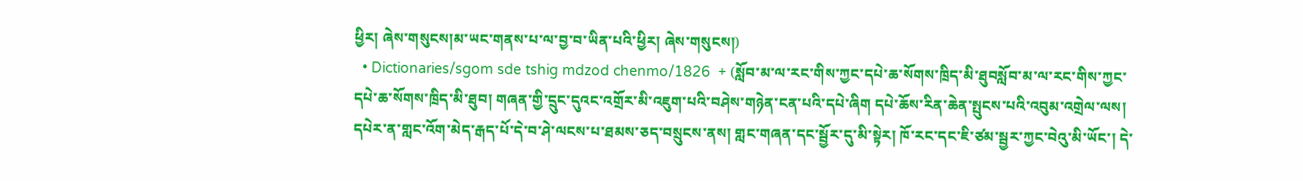ཕྱིར། ཞེས་གསུངས།མ་ཡང་གནས་པ་ལ་བྱ་བ་ཡིན་པའི་ཕྱིར། ཞེས་གསུངས།)
  • Dictionaries/sgom sde tshig mdzod chenmo/1826  + (སློབ་མ་ལ་རང་གིས་ཀྱང་དཔེ་ཆ་སོགས་ཁྲིད་མི་ཐུབསློབ་མ་ལ་རང་གིས་ཀྱང་དཔེ་ཆ་སོགས་ཁྲིད་མི་ཐུབ། གཞན་གྱི་དྲུང་དུའང་འགྲོར་མི་འཇུག་པའི་བཤེས་གཉེན་ངན་པའི་དཔེ་ཞིག དཔེ་ཆོས་རིན་ཆེན་སྤུངས་པའི་འབུམ་འགྲེལ་ལས། དཔེར་ན་གླང་འོག་མེད་རྒད་པོ་དེ་བ་ཤེ་ལངས་པ་ཐམས་ཅད་བསྲུངས་ནས། གླང་གཞན་དང་སྦྱོར་དུ་མི་སྟེར། ཁོ་རང་དང་ཇི་ཙམ་སྦྱར་ཀྱང་བེའུ་མི་ཡོང་། དེ་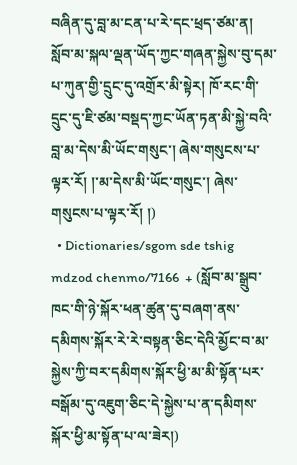བཞིན་དུ་བླ་མ་ངན་པ་རེ་དང་ཕྲད་ཙམ་ན། སློབ་མ་སྐལ་ལྡན་ཡོད་ཀྱང་གཞན་སྐྱེས་བུ་དམ་པ་ཀུན་གྱི་དྲུང་དུ་འགྲོར་མི་སྟེར། ཁོ་རང་གི་དྲུང་དུ་ཇི་ཙམ་བསྡད་ཀྱང་ཡོན་ཏན་མི་སྐྱེ་བའི་བླ་མ་དེས་མི་ཡོང་གསུང་། ཞེས་གསུངས་པ་ལྟར་རོ། །་མ་དེས་མི་ཡོང་གསུང་། ཞེས་གསུངས་པ་ལྟར་རོ། །)
  • Dictionaries/sgom sde tshig mdzod chenmo/7166  + (སློབ་མ་སྒྲུབ་ཁང་གི་ཉེ་སྐོར་ཕན་ཚུན་དུ་བཞག་ནས་དམིགས་སྐོར་རེ་རེ་བསྟན་ཅིང་དེའི་མྱོང་བ་མ་སྐྱེས་ཀྱི་བར་དམིགས་སྐོར་ཕྱི་མ་མི་སྟོན་པར་བསྒོམ་དུ་འཇུག་ཅིང་དེ་སྐྱེས་པ་ན་དམིགས་སྐོར་ཕྱི་མ་སྟོན་པ་ལ་ཟེར།)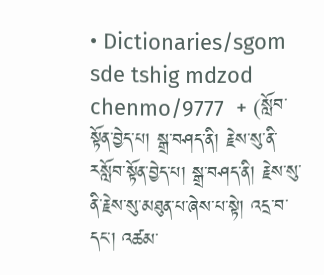• Dictionaries/sgom sde tshig mdzod chenmo/9777  + (སློབ་སྟོན་བྱེད་པ། སྒྲ་བཤད་ནི། རྗེས་སུ་ནི་རསློབ་སྟོན་བྱེད་པ། སྒྲ་བཤད་ནི། རྗེས་སུ་ནི་རྗེས་སུ་མཐུན་པ་ཞེས་པ་སྟེ། འདྲ་བ་དང་། འཚམ་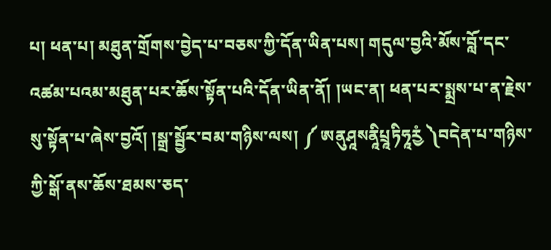པ། ཕན་པ། མཐུན་གྲོགས་བྱེད་པ་བཅས་ཀྱི་དོན་ཡིན་པས། གདུལ་བྱའི་མོས་བློ་དང་འཚམ་པའམ་མཐུན་པར་ཆོས་སྟོན་པའི་དོན་ཡིན་ནོ། །ཡང་ན། ཕན་པར་སྨྲས་པ་ན་རྗེས་སུ་སྟོན་པ་ཞེས་བྱའོ། །སྒྲ་སྦྱོར་བམ་གཉིས་ལས། ༼ ཨནུཤཱསནཱིཔྲཱཏིཧཱརྱཾ ༽བདེན་པ་གཉིས་ཀྱི་སྒོ་ནས་ཆོས་ཐམས་ཅད་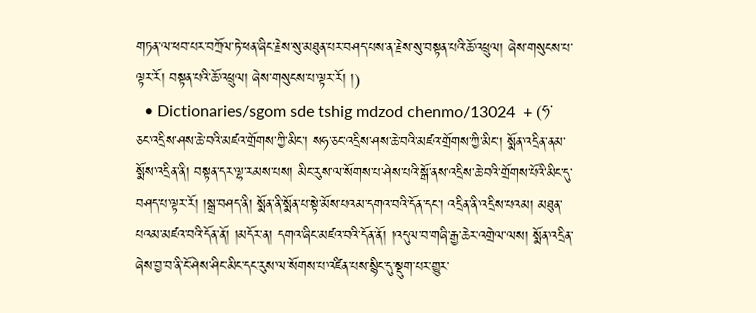གཏན་ལ་ཕབ་པར་བཀྲོལ་ཏེ་ཕན་ཞིང་རྗེས་སུ་མཐུན་པར་བཤད་པས་ན་རྗེས་སུ་བསྟན་པའི་ཆོ་འཕྲུལ། ཞེས་གསུངས་པ་ལྟར་རོ། བསྟན་པའི་ཆོ་འཕྲུལ། ཞེས་གསུངས་པ་ལྟར་རོ། །)
  • Dictionaries/sgom sde tshig mdzod chenmo/13024  + (ཧ་ཅང་འདྲིས་ཤས་ཆེ་བའི་མཛའ་གྲོགས་ཀྱི་མིང་། སཧ་ཅང་འདྲིས་ཤས་ཆེ་བའི་མཛའ་གྲོགས་ཀྱི་མིང་། སྨོན་འདྲིན་ནམ་སྨོས་འདྲིན་ནི། བསྟན་དར་ལྷ་རམས་པས། མིང་རུས་ལ་སོགས་པ་ཤེས་པའི་སྒོ་ནས་འདྲིས་ཆེ་བའི་གྲོགས་པོའི་མིང་དུ་བཤད་པ་ལྟར་རོ། །སྒྲ་བཤད་ནི། སྨོན་ནི་སྨོན་པ་སྟེ་མོས་པའམ་དགའ་བའི་དོན་དང་། འདྲིན་ནི་འདྲིས་པའམ། མཐུན་པའམ་མཛའ་བའི་དོན་ནོ། །མདོར་ན། དགའ་ཞིང་མཛའ་བའི་དོན་ནོ། །འདུལ་བ་གཞི་རྒྱ་ཆེར་འགྲེལ་ལས། སྨོན་འདྲིན་ཞེས་བྱ་བ་ནི་ངོ་ཤེས་ཤིང་མིང་དང་རུས་ལ་སོགས་པ་འཛིན་པས་སྙིང་དུ་སྡུག་པར་གྱུར་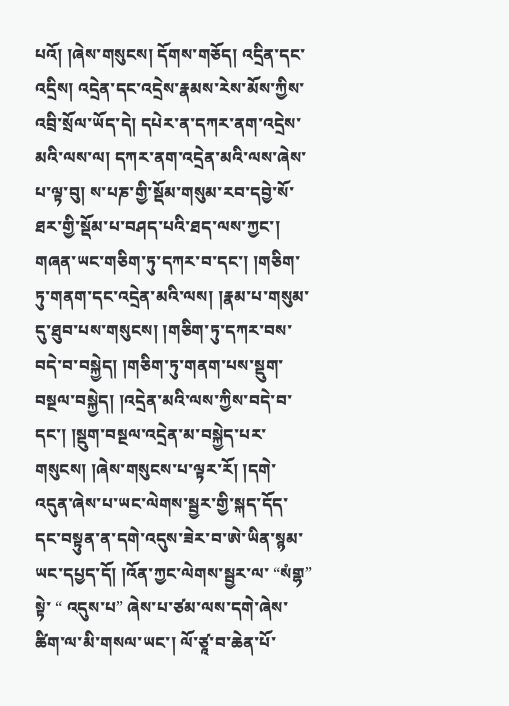པའོ། །ཞེས་གསུངས། དོགས་གཅོད། འདྲིན་དང་འདྲིས། འདྲེན་དང་འདྲེས་རྣམས་རེས་མོས་ཀྱིས་འབྲི་སྲོལ་ཡོད་དེ། དཔེར་ན་དཀར་ནག་འདྲེས་མའི་ལས་ལ། དཀར་ནག་འདྲེན་མའི་ལས་ཞེས་པ་ལྟ་བུ། ས་པཎ་གྱི་སྡོམ་གསུམ་རབ་དབྱེ་སོ་ཐར་གྱི་སྡོམ་པ་བཤད་པའི་ཐད་ལས་ཀྱང་། གཞན་ཡང་གཅིག་ཏུ་དཀར་བ་དང་། །གཅིག་ཏུ་གནག་དང་འདྲེན་མའི་ལས། །རྣམ་པ་གསུམ་དུ་ཐུབ་པས་གསུངས། །གཅིག་ཏུ་དཀར་བས་བདེ་བ་བསྐྱེད། །གཅིག་ཏུ་གནག་པས་སྡུག་བསྔལ་བསྐྱེད། །འདྲེན་མའི་ལས་ཀྱིས་བདེ་བ་དང་། །སྡུག་བསྔལ་འདྲེན་མ་བསྐྱེད་པར་གསུངས། །ཞེས་གསུངས་པ་ལྟར་རོ། །དགེ་འདུན་ཞེས་པ་ཡང་ལེགས་སྦྱར་གྱི་སྐད་དོད་དང་བསྟུན་ན་དགེ་འདུས་ཟེར་བ་ཨེ་ཡིན་སྙམ་ཡང་དཔྱད་དོ། །འོན་ཀྱང་ལེགས་སྦྱར་ལ་ “སཾགྷ” སྟེ་ “ འདུས་པ” ཞེས་པ་ཙམ་ལས་དགེ་ཞེས་ཚིག་ལ་མི་གསལ་ཡང་། ལོ་ཙཱ་བ་ཆེན་པོ་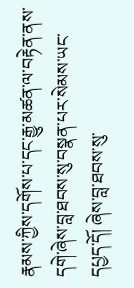རྣམས་ཀྱིས་དགོས་པ་དང་རྒྱུ་མཚན་ལ་བརྟེན་ནས་དགེ་ཞེས་བླ་ཐབས་སུ་བསྣན་པར་སེམས་ཡང་དཔྱད་དོ། ཞེས་བླ་ཐབས་སུ་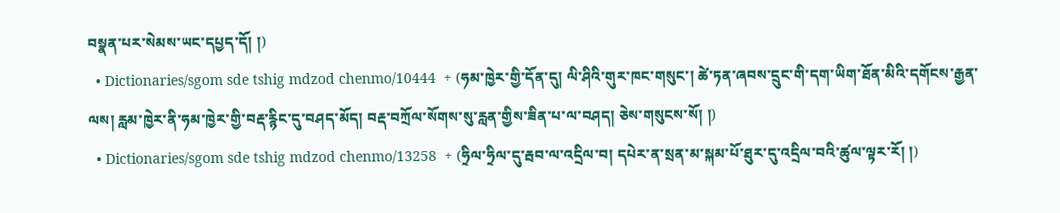བསྣན་པར་སེམས་ཡང་དཔྱད་དོ། །)
  • Dictionaries/sgom sde tshig mdzod chenmo/10444  + (ཧམ་ཁྱེར་གྱི་དོན་དུ། ལི་ཤིའི་གུར་ཁང་གསུང་། ཚེ་ཏན་ཞབས་དྲུང་གི་དག་ཡིག་ཐོན་མིའི་དགོངས་རྒྱན་ལས། རླམ་ཁྱེར་ནི་ཧམ་ཁྱེར་གྱི་བརྡ་རྙིང་དུ་བཤད་མོད། བརྡ་བཀྲོལ་སོགས་སུ་རླན་གྱིས་ཟིན་པ་ལ་བཤད། ཅེས་གསུངས་སོ། །)
  • Dictionaries/sgom sde tshig mdzod chenmo/13258  + (ཧྲིལ་ཧྲིལ་དུ་རྦབ་ལ་འདྲིལ་བ། དཔེར་ན་སྲན་མ་སྐམ་པོ་ཐུར་དུ་འདྲིལ་བའི་ཚུལ་ལྟར་རོ། །)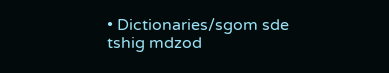• Dictionaries/sgom sde tshig mdzod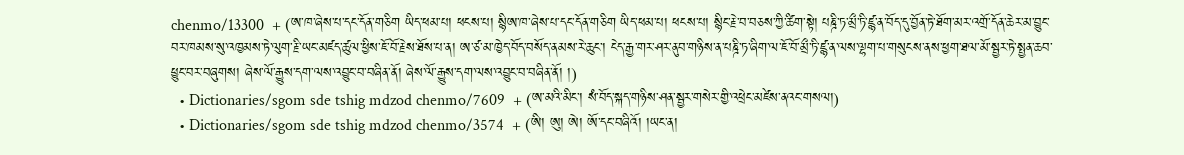chenmo/13300  + (ཨ་ཁ་ཞེས་པ་དང་དོན་གཅིག ཡིད་ཕམ་པ། ཕངས་པ། སྙིཨ་ཁ་ཞེས་པ་དང་དོན་གཅིག ཡིད་ཕམ་པ། ཕངས་པ། སྙིང་རྗེ་བ་བཅས་ཀྱི་ཚིག་སྟེ། པཎྜི་ཏ་མྲྀ་ཏི་ཛྙ་ན་བོད་དུ་བྱོན་ཏེ་ཐོག་མར་འགྲོ་དོན་ཆེར་མ་བྱུང་བར་ཁམས་སུ་འཁྱམས་ཏེ་ལུག་རྗི་ཡང་མཛད་ཚུལ་ཕྱིས་ཇོ་བོ་རྗེས་ཐོས་པ་ན། ཨ་ཙ་མ་ཁྱེད་བོད་བསོད་ནམས་རེ་ཆུང་། ངེད་རྒྱ་གར་ཤར་ནུབ་གཉིས་ན་པཎྜི་ཏ་ཞིག་ལ་ཇོ་བོ་མྲྀ་ཏི་ཛྙ་ན་ལས་ལྷག་པ་གསུངས་ནས་ཕྱག་ཐལ་མོ་སྦྱར་ཏེ་སྤྱན་ཆབ་ཕྱུང་བར་བཞུགས། ཞེས་ལོ་རྒྱུས་དག་ལས་འབྱུང་བ་བཞིན་ནོ། ཞེས་ལོ་རྒྱུས་དག་ལས་འབྱུང་བ་བཞིན་ནོ། །)
  • Dictionaries/sgom sde tshig mdzod chenmo/7609  + (ཨ་མའི་མིང་། སཾ་བོད་སྐད་གཉིས་ཤན་སྦྱར་གསེར་གྱི་འཕྲེང་མཛེས་ནའང་གསལ།)
  • Dictionaries/sgom sde tshig mdzod chenmo/3574  + (ཨི། ཨུ། ཨེ། ཨོ་དང་བཞིའོ། །ཡང་ན།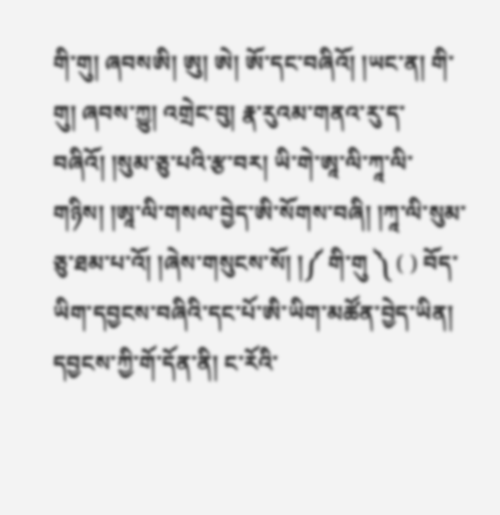གི་གུ། ཞབསཨི། ཨུ། ཨེ། ཨོ་དང་བཞིའོ། །ཡང་ན། གི་གུ། ཞབས་ཀྱུ། འགྲེང་བུ། རྣ་རུའམ་གནའ་རུ་ད་བཞིའོ། །སུམ་ཅུ་པའི་རྩ་བར། ཡི་གེ་ཨཱ་ལི་ཀཱ་ལི་གཉིས། །ཨཱ་ལི་གསལ་བྱེད་ཨི་སོགས་བཞི། །ཀཱ་ལི་སུམ་ཅུ་ཐམ་པ་འོ། །ཞེས་གསུངས་སོ། །༼ གི་གུ ༽ ( ) བོད་ཡིག་དབྱངས་བཞིའི་དང་པོ་ཨི་ཡིག་མཚོན་བྱེད་ཡིན། དབྱངས་ཀྱི་གོ་དོན་ནི། ང་རོའི་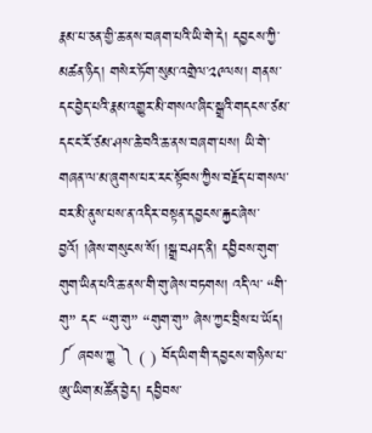རྣམ་པ་ཅན་གྱི་ཆ་ནས་བཞག་པའི་ཡི་གེ་དེ། དབྱངས་ཀྱི་མཚན་ཉིད། གསེར་ཏོག་སུམ་འགྲེལ་༢༩ལས། གནས་དང་བྱེད་པའི་རྣམ་འགྱུར་མི་གསལ་ཞིང་སྒྲའི་གདངས་ཙམ་དང་ང་རོ་ཙམ་ཤས་ཆེ་བའི་ཆ་ནས་བཞག་པས། ཡི་གེ་གཞན་ལ་མ་ཞུགས་པར་རང་སྟོབས་ཀྱིས་བརྗོད་པ་གསལ་བར་མི་ནུས་པས་ན་འདིར་བསྟན་དབྱངས་རྐྱང་ཞེས་བྱའོ། །ཞེས་གསུངས་སོ། །སྒྲ་བཤད་ནི། དབྱིབས་གུག་གུག་ཡིན་པའི་ཆ་ནས་གི་གུ་ཞེས་བཏགས། འདི་ལ་ “གི་གུ” དང་ “གུ་གུ” “གུག་གུ” ཞེས་ཀྱང་བྲིས་པ་ཡོད། ༼ ཞབས་ཀྱུ ༽ ( ) བོད་ཡིག་གི་དབྱངས་གཉིས་པ་ཨུ་ཡིག་མཚོན་བྱེད། དབྱིབས་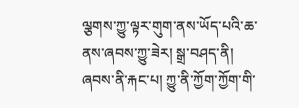ལྕགས་ཀྱུ་ལྟར་གུག་ནས་ཡོད་པའི་ཆ་ནས་ཞབས་ཀྱུ་ཟེར། སྒྲ་བཤད་ནི། ཞབས་ནི་རྐང་པ། ཀྱུ་ནི་ཀྱོག་ཀྱོག་གི་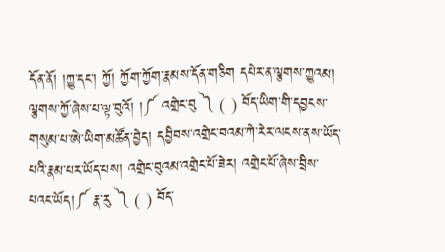དོན་ནོ། །ཀྱུ་དང་། ཀྱོ། ཀྱོག་ཀྱོག་རྣམས་དོན་གཅིག དཔེར་ན་ལྕགས་ཀྱུའམ། ལྕགས་ཀྱོ་ཞེས་པ་ལྟ་བུའོ། །༼ འགྲེང་བུ ༽ ( ) བོད་ཡིག་གི་དབྱངས་གསུམ་པ་ཨེ་ཡིག་མཚོན་བྱེད། དབྱིབས་འགྲེང་བའམ་ཀེ་རེར་ལངས་ནས་ཡོད་པའི་རྣམ་པར་ཡོད་པས། འགྲེང་བུའམ་འགྲེང་པོ་ཟེར། འགྲེང་པོ་ཞེས་བྲིས་པའང་ཡོད།༼ རྣ་རུ ༽ ( ) བོད་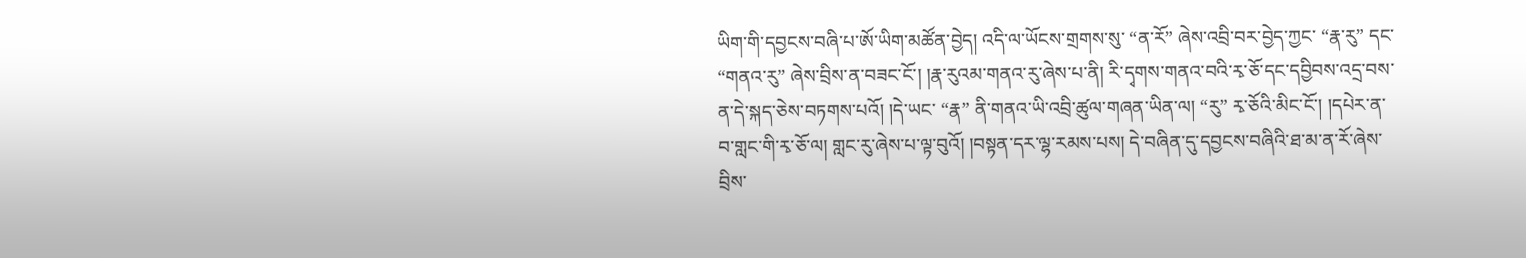ཡིག་གི་དབྱངས་བཞི་པ་ཨོ་ཡིག་མཚོན་བྱེད། འདི་ལ་ཡོངས་གྲགས་སུ་ “ན་རོ” ཞེས་འབྲི་བར་བྱེད་ཀྱང་ “རྣ་རུ” དང་ “གནའ་རུ” ཞེས་བྲིས་ན་བཟང་ངོ་། །རྣ་རུའམ་གནའ་རུ་ཞེས་པ་ནི། རི་དྭགས་གནའ་བའི་རྭ་ཅོ་དང་དབྱིབས་འདྲ་བས་ན་དེ་སྐད་ཅེས་བཏགས་པའོ། །དེ་ཡང་ “རྣ” ནི་གནའ་ཡི་འབྲི་ཚུལ་གཞན་ཡིན་ལ། “རུ” རྭ་ཅོའི་མིང་ངོ་། །དཔེར་ན་བ་གླང་གི་རྭ་ཅོ་ལ། གླང་རུ་ཞེས་པ་ལྟ་བུའོ། །བསྟན་དར་ལྷ་རམས་པས། དེ་བཞིན་དུ་དབྱངས་བཞིའི་ཐ་མ་ན་རོ་ཞེས་བྲིས་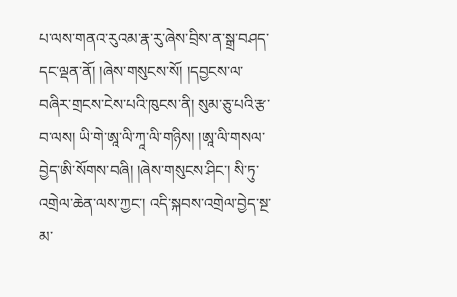པ་ལས་གནའ་རུའམ་རྣ་རུ་ཞེས་བྲིས་ན་སྒྲ་བཤད་དང་ལྡན་ནོ། །ཞེས་གསུངས་སོ། །དབྱངས་ལ་བཞིར་གྲངས་ངེས་པའི་ཁུངས་ནི། སུམ་ཅུ་པའི་རྩ་བ་ལས། ཡི་གེ་ཨཱ་ལི་ཀཱ་ལི་གཉིས། །ཨཱ་ལི་གསལ་བྱེད་ཨི་སོགས་བཞི། །ཞེས་གསུངས་ཤིང་། སི་ཏུ་འགྲེལ་ཆེན་ལས་ཀྱང་། འདི་སྐབས་འགྲེལ་བྱེད་སྔ་མ་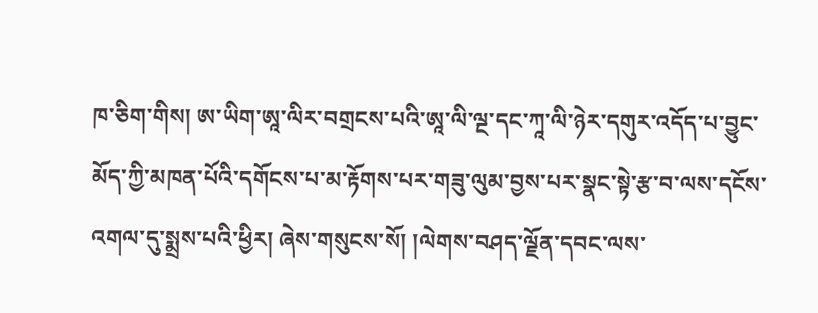ཁ་ཅིག་གིས། ཨ་ཡིག་ཨཱ་ལིར་བགྲངས་པའི་ཨཱ་ལི་ལྔ་དང་ཀཱ་ལི་ཉེར་དགུར་འདོད་པ་བྱུང་མོད་ཀྱི་མཁན་པོའི་དགོངས་པ་མ་རྟོགས་པར་གཟུ་ལུམ་བྱས་པར་སྣང་སྟེ་རྩ་བ་ལས་དངོས་འགལ་དུ་སྨྲས་པའི་ཕྱིར། ཞེས་གསུངས་སོ། །ལེགས་བཤད་ལྗོན་དབང་ལས་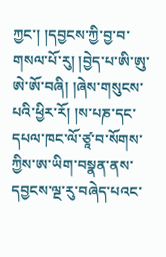ཀྱང་། །དབྱངས་ཀྱི་བྱ་བ་གསལ་པོ་རུ། །བྱེད་པ་ཨི་ཨུ་ཨེ་ཨོ་བཞི། །ཞེས་གསུངས་པའི་ཕྱིར་རོ། །ས་པཎ་དང་དཔལ་ཁང་ལོ་ཙཱ་བ་སོགས་ཀྱིས་ཨ་ཡིག་བསྣན་ནས་དབྱངས་ལྔ་རུ་བཞེད་པའང་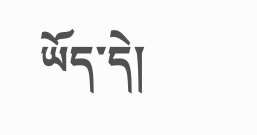ཡོད་དེ།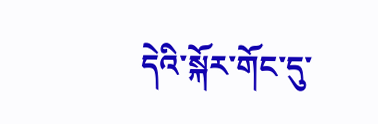དེའི་སྐོར་གོང་དུ་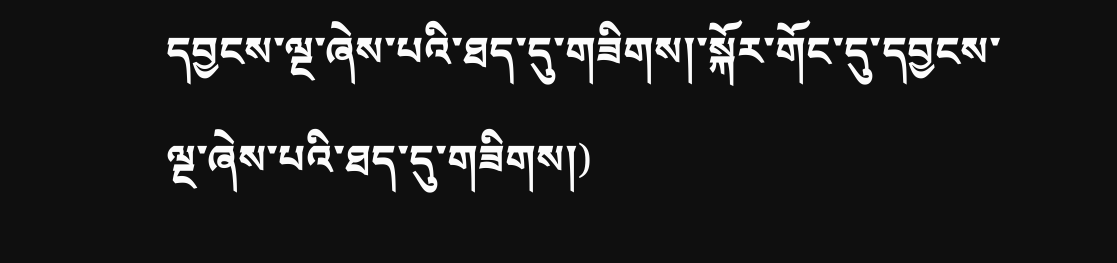དབྱངས་ལྔ་ཞེས་པའི་ཐད་དུ་གཟིགས།་སྐོར་གོང་དུ་དབྱངས་ལྔ་ཞེས་པའི་ཐད་དུ་གཟིགས།)